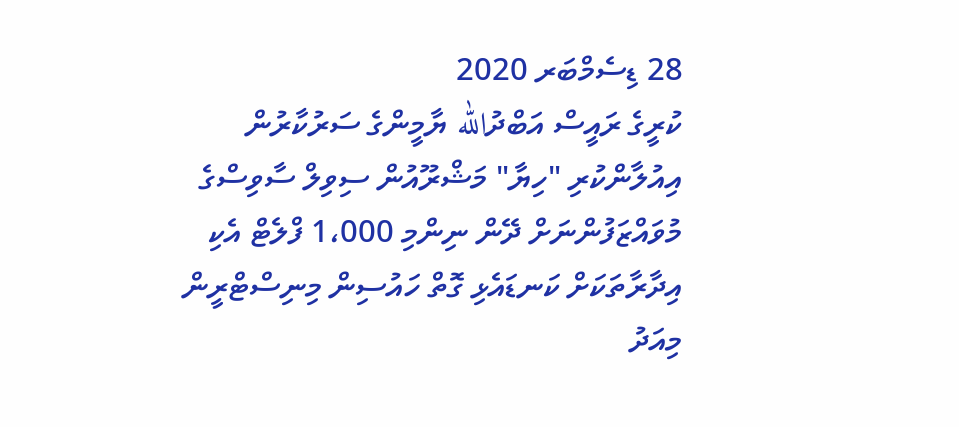28 ޑިސެމްބަރ 2020
ކުރީގެ ރައީސް އަބްދުالله ޔާމީންގެ ސަރުކާރުން އިއުލާންކުރި "ހިޔާ" މަޝްރޫއުން ސިވިލް ސާވިސްގެ މުވައްޒަފުންނަށް ދޭން ނިންމި 1،000 ފްލެޓް އެކި އިދާރާތަކަށް ކަނޑައެޅި ގޮތް ހައުސިން މިނިސްޓްރީން މިއަދު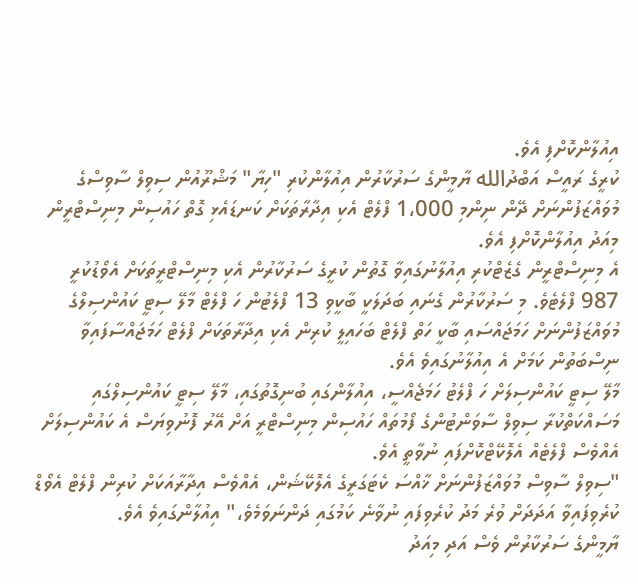އިއުލާންކޮށްފި އެވެ.
ކުރީގެ ރައީސް އަބްދުالله ޔާމީންގެ ސަރުކާރުން އިއުލާންކުރި "ހިޔާ" މަޝްރޫއުން ސިވިލް ސާވިސްގެ މުވައްޒަފުންނަށް ދޭން ނިންމި 1،000 ފްލެޓް އެކި އިދާރާތަކަށް ކަނޑައެޅި ގޮތް ހައުސިން މިނިސްޓްރީން މިއަދު އިއުލާންކޮށްފި އެވެ.
އެ މިނިސްޓްރީން ގެޒެޓްކުރި އިއުލާނުގައިވާ ގޮތުން ކުރީގެ ސަރުކާރުން އެކި މިނިސްޓްރީތަކަށް އެވޯޑުކުރީ 987 ފްލެޓެވެ. މި ސަރުކާރުން ގެނައި ބަދަލަކީ ބާކީވި 13 ފްލެޓުން ހަ ފްލެޓް މާލޭ ސިޓީ ކައުންސިލްގެ މުވައްޒަފުންނަށް ހަމަޖައްސައި ބާކީ ހަތް ފްލެޓް ބަހައިލީ ކުރިން އެކި އިދާރާތަކަށް ފްލެޓް ހަމަޖައްސާފައިވާ ނިސްބަތުން ކަމަށް އެ އިއުލާނުގައިވެ އެވެ.
މާލޭ ސިޓީ ކައުންސިލަށް ހަ ފްލެޓު ހަމަޖެއްސީ، އިއުލާންގައި ބުނިގޮތުގައި، މާލޭ ސިޓީ ކައުންސިލްގައި މަސައްކަތްކުރާ ސިވިލް ސާވަންޓުންގެ ފޯމުތައް ހައުސިން މިނިސްޓްރީ އަށް އޭރު ފޮނުވިޔަސް އެ ކައުންސިލަށް އެއްވެސް ފްލެޓެއް އެލޮކޭޓްކޮށްފައި ނުވާތީ އެވެ.
"ސިވިލް ސާވިސް މުވައްޒަފުންނަށް ޚާއްސަ ކެޓަގަރީގެ އެލޮކޭޝަން، އެއްވެސް އިދާރާއަކަށް ކުރިން ފްލެޓް އެވޯޑް ކުރެވިފައިވާ އަދަދަށް ވުރެ މަދު ކުރެވިފައި ނުވާނެ ކަމުގައި ދަންނަވަމެވެ،" އިއުލާންގައިވެ އެވެ.
ޔާމީންގެ ސަރުކާރުން ވެސް އަދި މިއަދު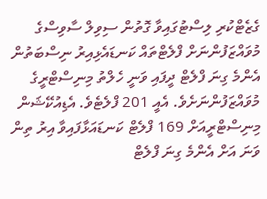ގެޒެޓްކުރި ލިސްޓުގައިވާ ގޮތުން ސިވިލް ސާވިސްގެ މުވައްޒަފުންނަށް ފްލެޓްތައް ކަނޑައެޅިއިރު ނިސްބަތުން އެންމެ ގިނަ ފްލެޓް ދީފައި ވަނީ ހެލްތު މިނިސްޓްރީގެ މުވައްޒަފުންނަށެވެ. އެއީ 201 ފްލެޓެވެ. އެޑިއުކޭޝަން މިނިސްޓްރީއަށް 169 ފްލެޓް ކަނޑައަޅާފައިވާ އިރު ތިން ވަނަ އަށް އެންމެ ގިނަ ފްލެޓް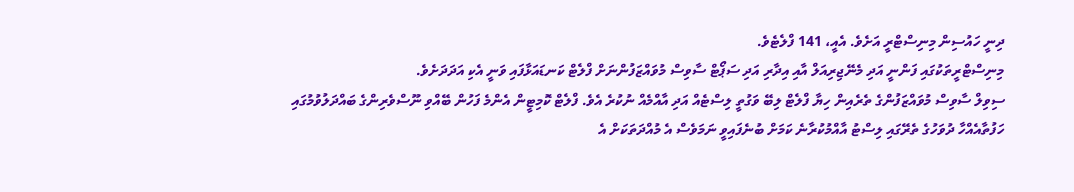ދިނީ ހައުސިން މިނިސްޓްރީ އަށެވެ. އެއީ، 141 ފްލެޓެވެ.
މިނިސްޓްރީތަކުގައި ފަންނީ އަދި މެނޭޖިރިއަލް އާއި އިދާރި އަދި ސަޕޯޓް ސާވިސް މުވައްޒަފުންނަށް ފްލެޓް ކަނޑައަޅާފައި ވަނީ އެކި އަދަދަށެވެ.
ސިވިލް ސާވިސް މުވައްޒަފުންގެ ތެރެއިން ހިޔާ ފްލެޓް ލިބޭ ވަގުތީ ލިސްޓެއް އަދި އާއްމެއް ނުކުރެ އެވެ. ފްލެޓް ކޮމިޓީން އެންމެ ފަހުން ބޭއްވި ނޫސްވެރިންގެ ބައްދަލުވުމުގައި ހަފުތާއެއްހާ ދުވަހުގެ ތެރޭގައި ލިސްޓު އާއްމުކުރާނެ ކަމަށް ބުނެފައިވީ ނަމަވެސް އެ މުއްދަތަކަށް އެ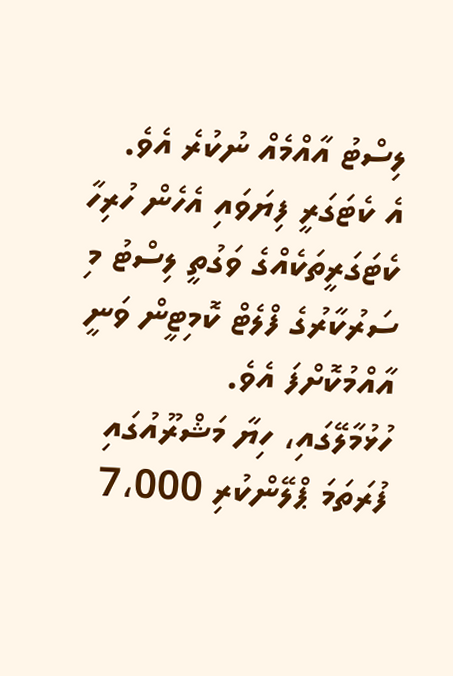ލިސްޓު އާއްމެއް ނުކުރެ އެވެ.
އެ ކެޓަގަރީ ފިޔަވައި އެހެން ހުރިހާ ކެޓަގަރީތަކެއްގެ ވަގުތީ ލިސްޓު މި ސަރުކާރުގެ ފްލެޓް ކޮމިޓީން ވަނީ އާއްމުކޮށްފަ އެވެ.
ހުޅުމާލޭގައި، ހިޔާ މަޝްރޫއުގައި ފުރަތަމަ ޕްލޭންކުރި 7،000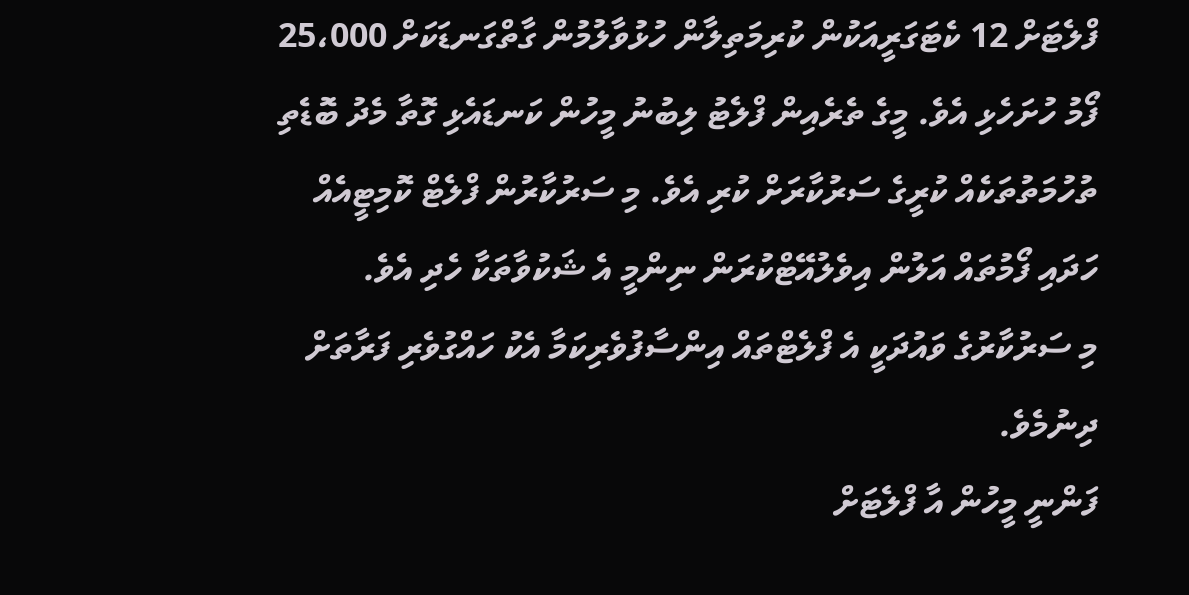ފްލެޓަށް 12 ކެޓަގަރީއަކުން ކުރިމަތިލާން ހުޅުވާލުމުން ގާތްގަނޑަކަށް 25،000 ފޯމު ހުށަހެޅި އެވެ. މީގެ ތެރެއިން ފްލެޓު ލިބުނު މީހުން ކަނޑައެޅި ގޮތާ މެދު ބޮޑެތި ތުހުމަތުތަކެއް ކުރީގެ ސަރުކާރަށް ކުރި އެވެ. މި ސަރުކާރުން ފްލެޓް ކޮމިޓީއެއް ހަދައި ފޯމުތައް އަލުން އިވެލުއޭޓްކުރަން ނިންމީ އެ ޝަކުވާތަކާ ހެދި އެވެ.
މި ސަރުކާރުގެ ވައުދަކީ އެ ފްލެޓްތައް އިންސާފުވެރިކަމާ އެކު ހައްގުވެރި ފަރާތަށް ދިނުމެވެ.
ފަންނީ މީހުން އާ ފްލެޓަށް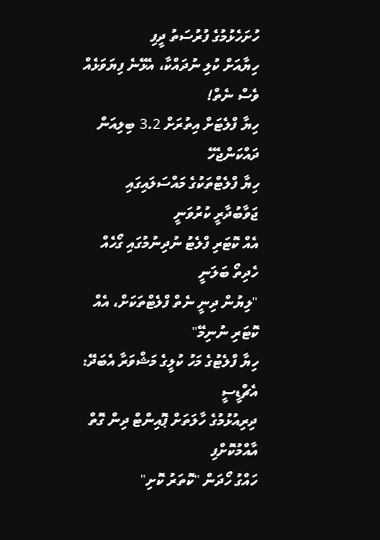ހުށަހެޅުމުގެ ފުރުސަތު ދީފި
ހިޔާއަށް ކުލި ނުދައްކާ، އެޅޭނެ ފިޔަވަޅެއް ވެސް ނެތް!
ހިޔާ ފްލެޓަށް އިތުރަށް 3.2 ބިލިއަން ދައްކަންޖެހޭ
ހިޔާ ފްލެޓްތަކުގެ މައްސަލައިގައި ޖަވާބުދާރީ ކުރުވަނީ
އެއް ކޮޓަރި ފްލެޓު ނުދިނުމުގައި ގޯހެއް ހެދިތޯ ބަލަނީ
"ލިޔުން ދިނީ ނެތް ފްލެޓްތަކަށް، އެއް ކޮޓަރި ނުނިމޭ"
ހިޔާ ފްލެޓުގެ މަހު ކުލީގެ މަޝްވަރާ އެބަދޭ: އެޗްޑީސީ
ދިރިއުޅުމުގެ ހާލަތަށް ޕޮއިންޓް ދިން ގޮތް އާއްމުކޮށްފި
ހައްގު ހޯދަން "ކޮތަރު ކޮށި"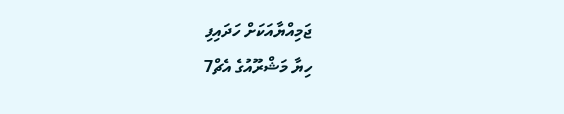ޖަމިއްޔާއަކަށް ހަދައިފި
ހިޔާ މަޝްރޫއުގެ އެޗް7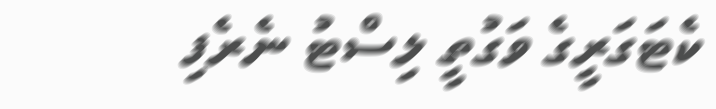ކެޓަގަރީގެ ވަގުތީ ލިސްޓު ނެރެފި